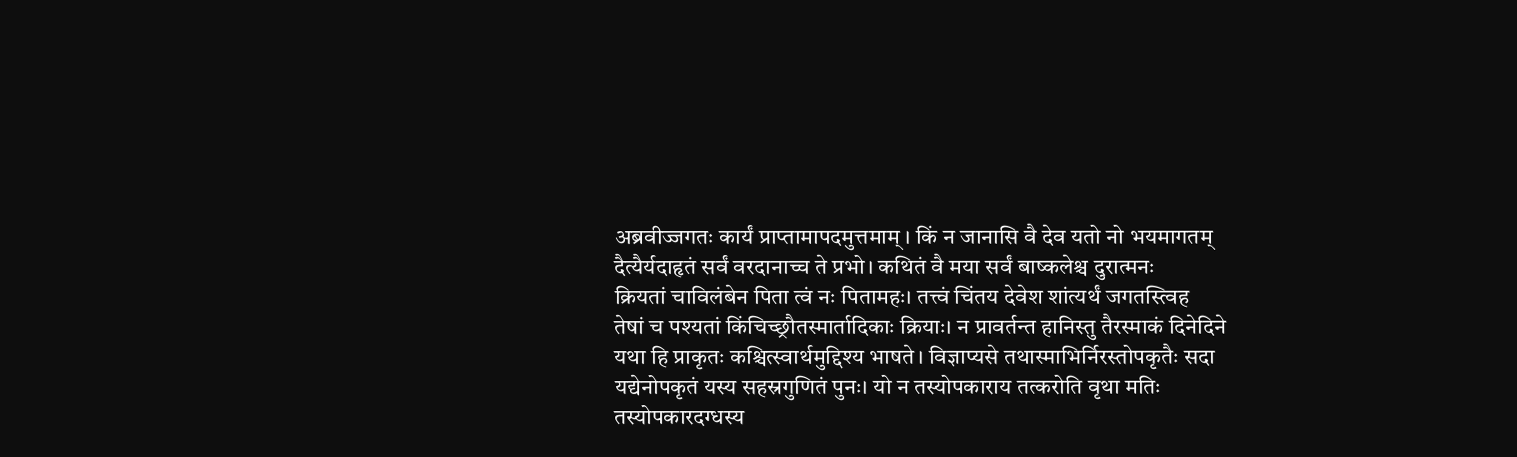अब्रवीज्जगतः कार्यं प्राप्तामापदमुत्तमाम्। किं न जानासि वै देव यतो नो भयमागतम्
दैत्यैर्यदाहृतं सर्वं वरदानाच्च ते प्रभो। कथितं वै मया सर्वं बाष्कलेश्च दुरात्मनः
क्रियतां चाविलंबेन पिता त्वं नः पितामहः। तत्त्वं चिंतय देवेश शांत्यर्थं जगतस्त्विह
तेषां च पश्यतां किंचिच्छ्रौतस्मार्तादिकाः क्रियाः। न प्रावर्तन्त हानिस्तु तैरस्माकं दिनेदिने
यथा हि प्राकृतः कश्चित्स्वार्थमुद्दिश्य भाषते। विज्ञाप्यसे तथास्माभिर्निरस्तोपकृतैः सदा
यद्येनोपकृतं यस्य सहस्रगुणितं पुनः। यो न तस्योपकाराय तत्करोति वृथा मतिः
तस्योपकारदग्धस्य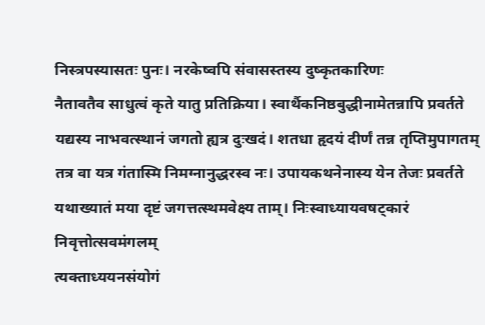निस्त्रपस्यासतः पुनः। नरकेष्वपि संवासस्तस्य दुष्कृतकारिणः
नैतावतैव साधुत्वं कृते यातु प्रतिक्रिया। स्वार्थैकनिष्ठबुद्धीनामेतन्नापि प्रवर्तते
यद्यस्य नाभवत्स्थानं जगतो ह्यत्र दुःखदं। शतधा हृदयं दीर्णं तन्न तृप्तिमुपागतम्
तत्र वा यत्र गंतास्मि निमग्नानुद्धरस्व नः। उपायकथनेनास्य येन तेजः प्रवर्तते
यथाख्यातं मया दृष्टं जगत्तत्स्थमवेक्ष्य ताम्। निःस्वाध्यायवषट्कारं निवृत्तोत्सवमंगलम्
त्यक्ताध्ययनसंयोगं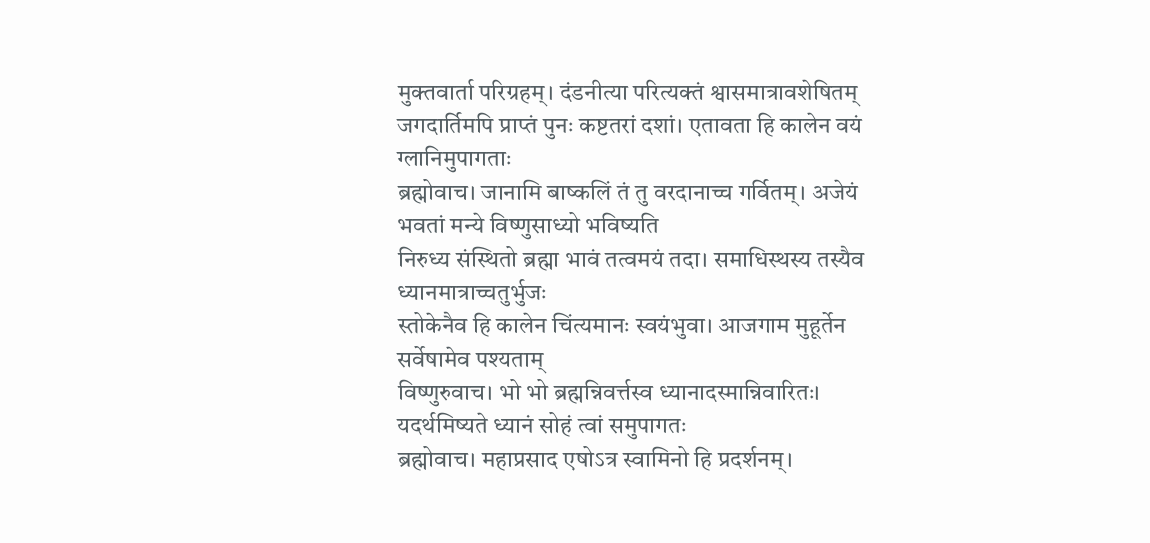मुक्तवार्ता परिग्रहम्। दंडनीत्या परित्यक्तं श्वासमात्रावशेषितम्
जगदार्तिमपि प्राप्तं पुनः कष्टतरां दशां। एतावता हि कालेन वयं ग्लानिमुपागताः
ब्रह्मोवाच। जानामि बाष्कलिं तं तु वरदानाच्च गर्वितम्। अजेयं भवतां मन्ये विष्णुसाध्यो भविष्यति
निरुध्य संस्थितो ब्रह्मा भावं तत्वमयं तदा। समाधिस्थस्य तस्यैव ध्यानमात्राच्चतुर्भुजः
स्तोकेनैव हि कालेन चिंत्यमानः स्वयंभुवा। आजगाम मुहूर्तेन सर्वेषामेव पश्यताम्
विष्णुरुवाच। भो भो ब्रह्मन्निवर्त्तस्व ध्यानादस्मान्निवारितः। यदर्थमिष्यते ध्यानं सोहं त्वां समुपागतः
ब्रह्मोवाच। महाप्रसाद एषोऽत्र स्वामिनो हि प्रदर्शनम्।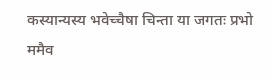कस्यान्यस्य भवेच्चैषा चिन्ता या जगतः प्रभो
ममैव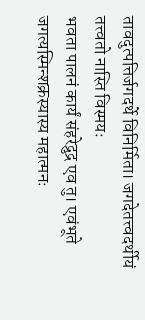तावदुत्पत्तिर्जगदर्थे विनिर्मिता। जगदेतत्त्वदर्थीयं तत्त्वतो नास्ति विस्मयः
भवता पालनं कार्यं संहरेद्रुद्र एव तु। एवंभूते जगत्यस्मिन्शक्रस्यास्य महात्मनः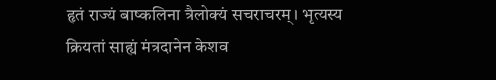हृतं राज्यं बाष्कलिना त्रैलोक्यं सचराचरम्। भृत्यस्य क्रियतां साह्यं मंत्रदानेन केशव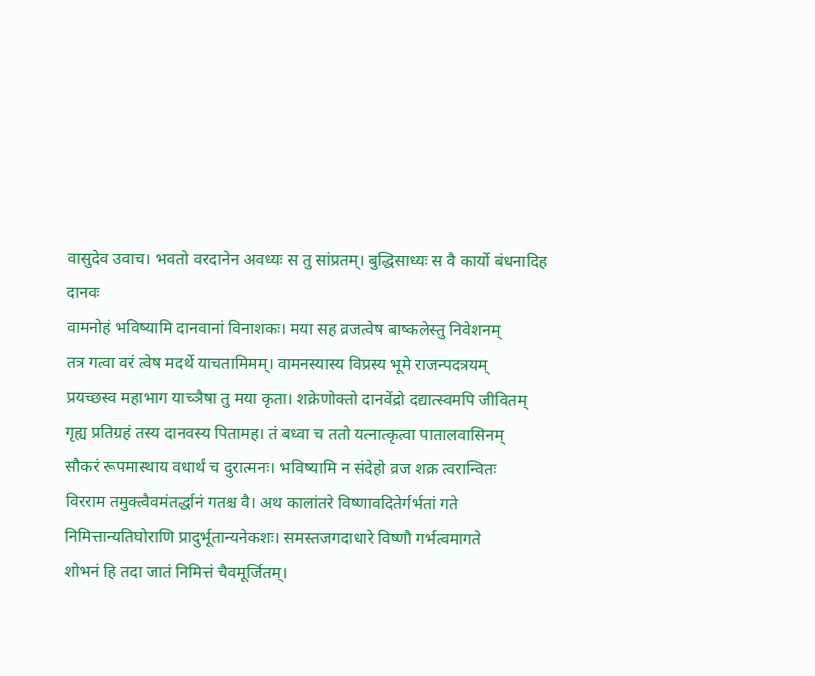वासुदेव उवाच। भवतो वरदानेन अवध्यः स तु सांप्रतम्। बुद्धिसाध्यः स वै कार्यो बंधनादिह दानवः
वामनोहं भविष्यामि दानवानां विनाशकः। मया सह व्रजत्वेष बाष्कलेस्तु निवेशनम्
तत्र गत्वा वरं त्वेष मदर्थे याचतामिमम्। वामनस्यास्य विप्रस्य भूमे राजन्पदत्रयम्
प्रयच्छस्व महाभाग याच्ञैषा तु मया कृता। शक्रेणोक्तो दानवेंद्रो दद्यात्स्वमपि जीवितम्
गृह्य प्रतिग्रहं तस्य दानवस्य पितामह। तं बध्वा च ततो यत्नात्कृत्वा पातालवासिनम्
सौकरं रूपमास्थाय वधार्थं च दुरात्मनः। भविष्यामि न संदेहो व्रज शक्र त्वरान्वितः
विरराम तमुक्त्वैवमंतर्द्धानं गतश्च वै। अथ कालांतरे विष्णावदितेर्गर्भतां गते
निमित्तान्यतिघोराणि प्रादुर्भूतान्यनेकशः। समस्तजगदाधारे विष्णौ गर्भत्वमागते
शोभनं हि तदा जातं निमित्तं चैवमूर्जितम्।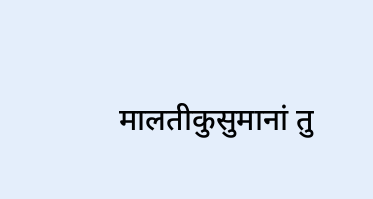मालतीकुसुमानां तु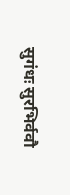सुगंधः सुरभिर्ववौ